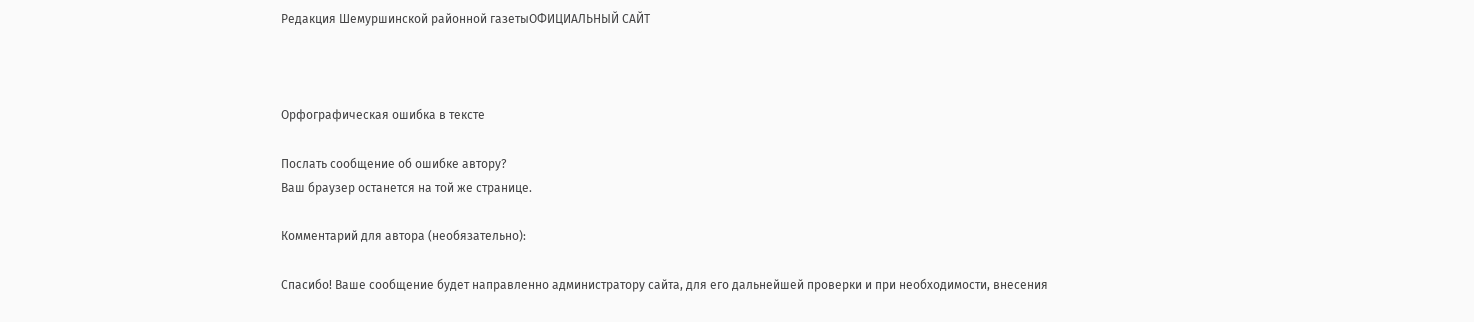Редакция Шемуршинской районной газетыОФИЦИАЛЬНЫЙ САЙТ



Орфографическая ошибка в тексте

Послать сообщение об ошибке автору?
Ваш браузер останется на той же странице.

Комментарий для автора (необязательно):

Спасибо! Ваше сообщение будет направленно администратору сайта, для его дальнейшей проверки и при необходимости, внесения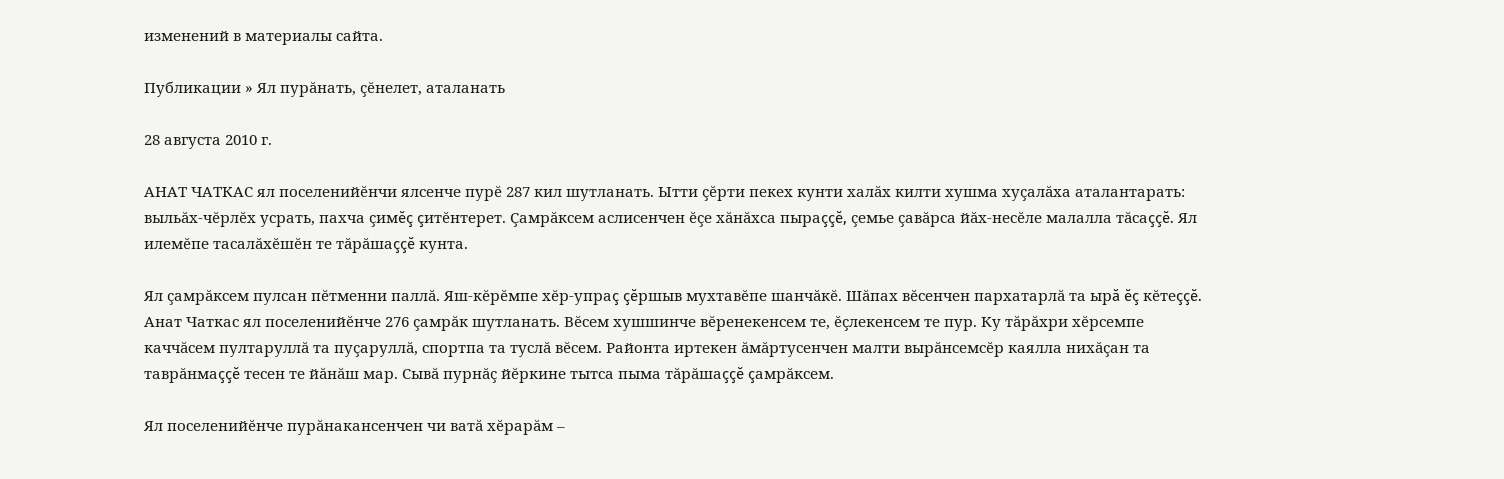изменений в материалы сайта.

Публикации » Ял пурăнать, çĕнелет, аталанать

28 августа 2010 г.

АНАТ ЧАТКАС ял поселенийĕнчи ялсенче пурĕ 287 кил шутланать. Ытти çĕрти пекех кунти халăх килти хушма хуçалăха аталантарать: выльăх-чĕрлĕх усрать, пахча çимĕç çитĕнтерет. Çамрăксем аслисенчен ĕçе хăнăхса пыраççĕ, çемье çавăрса йăх-несĕле малалла тăсаççĕ. Ял илемĕпе тасалăхĕшĕн те тăрăшаççĕ кунта.

Ял çамрăксем пулсан пĕтменни паллă. Яш-кĕрĕмпе хĕр-упраç çĕршыв мухтавĕпе шанчăкĕ. Шăпах вĕсенчен пархатарлă та ырă ĕç кĕтеççĕ. Анат Чаткас ял поселенийĕнче 276 çамрăк шутланать. Вĕсем хушшинче вĕренекенсем те, ĕçлекенсем те пур. Ку тăрăхри хĕрсемпе каччăсем пултаруллă та пуçаруллă, спортпа та туслă вĕсем. Районта иртекен ăмăртусенчен малти вырăнсемсĕр каялла нихăçан та таврăнмаççĕ тесен те йăнăш мар. Сывă пурнăç йĕркине тытса пыма тăрăшаççĕ çамрăксем.

Ял поселенийĕнче пурăнакансенчен чи ватă хĕрарăм –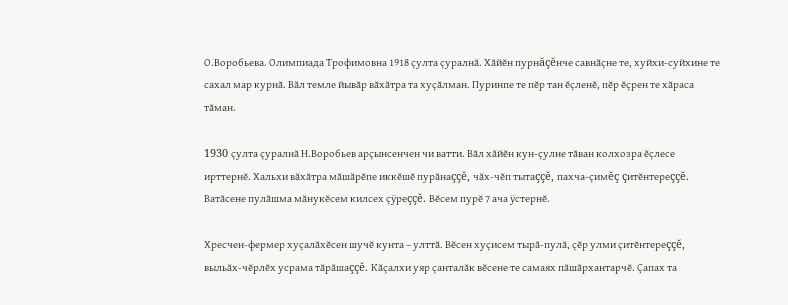О.Воробьева. Олимпиада Трофимовна 1918 çулта çуралнă. Хăйĕн пурнăçĕнче савнăçне те, хуйхи-суйхине те сахал мар курнă. Вăл темле йывăр вăхăтра та хуçăлман. Пуринпе те пĕр тан ĕçленĕ, пĕр ĕçрен те хăраса тăман.

1930 çулта çуралнă Н.Воробьев арçынсенчен чи ватти. Вăл хăйĕн кун-çулне тăван колхозра ĕçлесе ирттернĕ. Хальхи вăхăтра мăшăрĕпе иккĕшĕ пурăнаççĕ, чăх-чĕп тытаççĕ, пахча-çимĕç çитĕнтереççĕ. Ватăсене пулăшма мăнукĕсем килсех çÿреççĕ. Вĕсем пурĕ 7 ача ÿстернĕ.

Хресчен-фермер хуçалăхĕсен шучĕ кунта – улттă. Вĕсен хуçисем тырă-пулă, çĕр улми çитĕнтереççĕ, выльăх-чĕрлĕх усрама тăрăшаççĕ. Кăçалхи уяр çанталăк вĕсене те самаях пăшăрхантарчĕ. Çапах та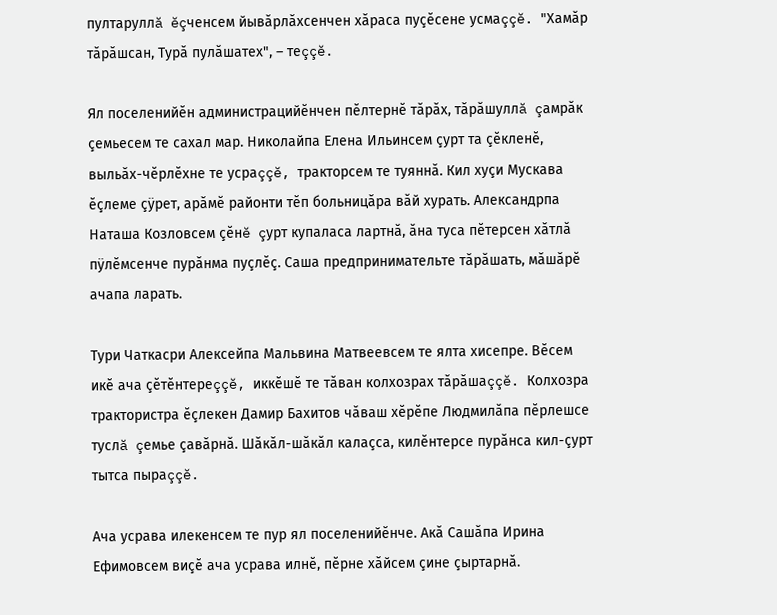пултаруллă ĕçченсем йывăрлăхсенчен хăраса пуçĕсене усмаççĕ. "Хамăр тăрăшсан, Турă пулăшатех", – теççĕ.

Ял поселенийĕн администрацийĕнчен пĕлтернĕ тăрăх, тăрăшуллă çамрăк çемьесем те сахал мар. Николайпа Елена Ильинсем çурт та çĕкленĕ, выльăх-чĕрлĕхне те усраççĕ, тракторсем те туяннă. Кил хуçи Мускава ĕçлеме çÿрет, арăмĕ районти тĕп больницăра вăй хурать. Александрпа Наташа Козловсем çĕнĕ çурт купаласа лартнă, ăна туса пĕтерсен хăтлă пÿлĕмсенче пурăнма пуçлĕç. Саша предпринимательте тăрăшать, мăшăрĕ ачапа ларать.

Тури Чаткасри Алексейпа Мальвина Матвеевсем те ялта хисепре. Вĕсем икĕ ача çĕтĕнтереççĕ, иккĕшĕ те тăван колхозрах тăрăшаççĕ. Колхозра трактористра ĕçлекен Дамир Бахитов чăваш хĕрĕпе Людмилăпа пĕрлешсе туслă çемье çавăрнă. Шăкăл-шăкăл калаçса, килĕнтерсе пурăнса кил-çурт тытса пыраççĕ.

Ача усрава илекенсем те пур ял поселенийĕнче. Акă Сашăпа Ирина Ефимовсем виçĕ ача усрава илнĕ, пĕрне хăйсем çине çыртарнă.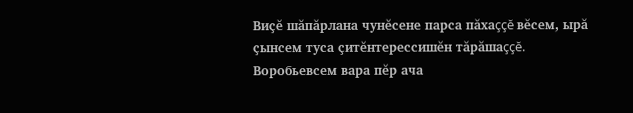Виçĕ шăпăрлана чунĕсене парса пăхаççĕ вĕсем, ырă çынсем туса çитĕнтерессишĕн тăрăшаççĕ. Воробьевсем вара пĕр ача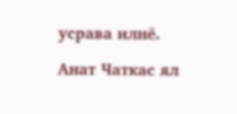усрава илнĕ.

Анат Чаткас ял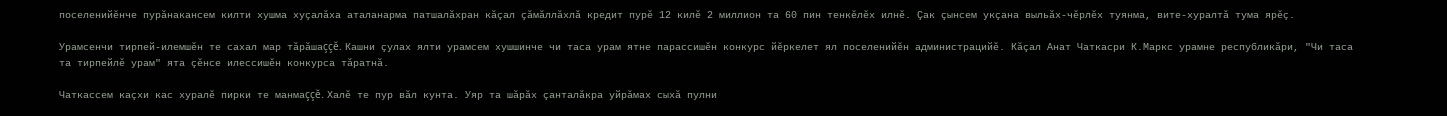поселенийĕнче пурăнакансем килти хушма хуçалăха аталанарма патшалăхран кăçал çăмăллăхлă кредит пурĕ 12 килĕ 2 миллион та 60 пин тенкĕлĕх илнĕ. Çак çынсем укçана выльăх-чĕрлĕх туянма, вите-хуралтă тума ярĕç.

Урамсенчи тирпей-илемшĕн те сахал мар тăрăшаççĕ. Кашни çулах ялти урамсем хушшинче чи таса урам ятне парассишĕн конкурс йĕркелет ял поселенийĕн администрацийĕ. Кăçал Анат Чаткасри К.Маркс урамне республикăри, "Чи таса та тирпейлĕ урам" ята çĕнсе илессишĕн конкурса тăратнă.

Чаткассем каçхи кас хуралĕ пирки те манмаççĕ. Халĕ те пур вăл кунта. Уяр та шăрăх çанталăкра уйрăмах сыхă пулни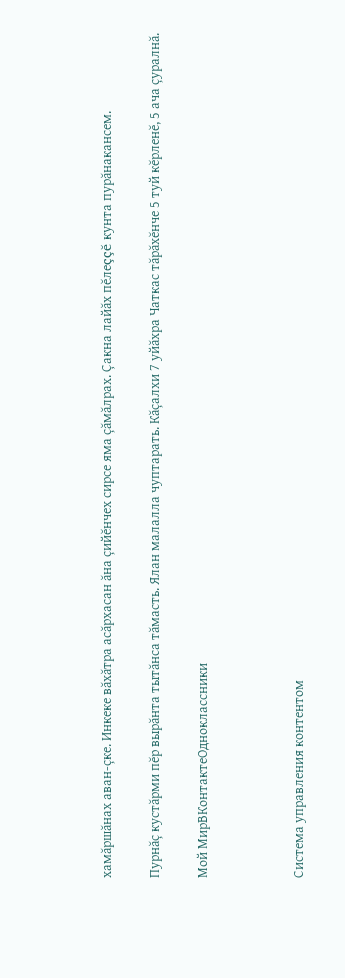хамăршăнах аван-çке. Инкеке вăхăтра асăрхасан ăна çийĕнчех сирсе яма çăмăлрах. Çакна лайăх пĕлеççĕ кунта пурăнакансем.

Пурнăç кустăрми пĕр вырăнта тытăнса тăмасть. Ялан малалла чуптарать. Кăçалхи 7 уйăхра Чаткас тăрăхĕнче 5 туй кĕрленĕ, 5 ача çуралнă.

Мой МирВКонтактеОдноклассники



Система управления контентом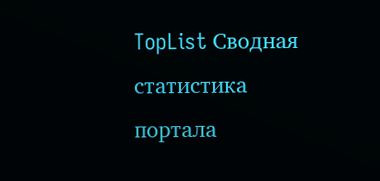TopList Сводная статистика портала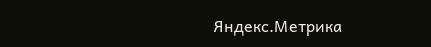Яндекс.Метрика